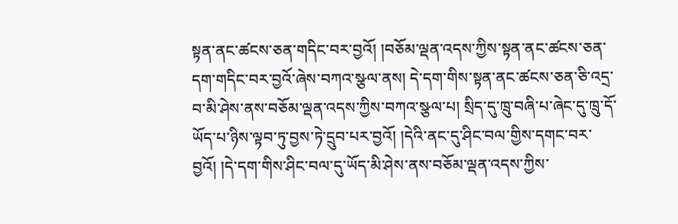སྟན་ནང་ཚངས་ཅན་གདིང་བར་བྱའོ། །བཅོམ་ལྡན་འདས་ཀྱིས་སྟན་ནང་ཚངས་ཅན་དག་གདིང་བར་བྱའོ་ཞེས་བཀའ་སྩལ་ནས། དེ་དག་གིས་སྟན་ནང་ཚངས་ཅན་ཅི་འདྲ་བ་མི་ཤེས་ནས་བཅོམ་ལྡན་འདས་ཀྱིས་བཀའ་སྩལ་པ། སྲིད་དུ་ཁྲུ་བཞི་པ་ཞེང་དུ་ཁྲུ་དོ་ཡོད་པ་ཉིས་ལྟབ་ཏུ་བྱས་ཏེ་དྲུབ་པར་བྱའོ། །དེའི་ནང་དུ་ཤིང་བལ་གྱིས་དགང་བར་བྱའོ། །དེ་དག་གིས་ཤིང་བལ་དུ་ཡོད་མི་ཤེས་ནས་བཅོམ་ལྡན་འདས་ཀྱིས་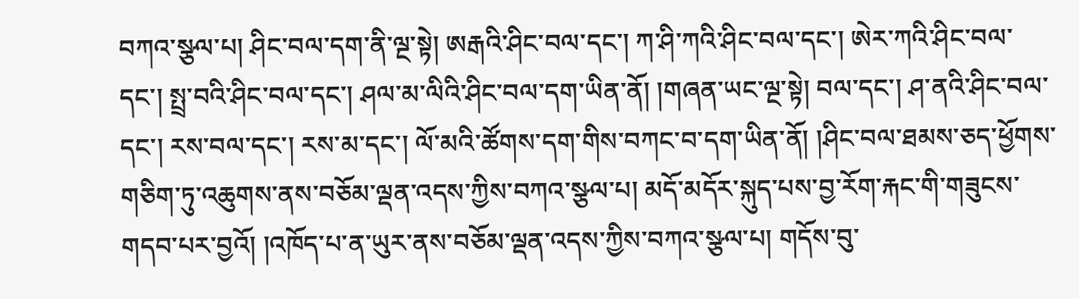བཀའ་སྩལ་པ། ཤིང་བལ་དག་ནི་ལྔ་སྟེ། ཨརྒའི་ཤིང་བལ་དང་། ཀ་ཤི་ཀའི་ཤིང་བལ་དང་། ཨེར་ཀའི་ཤིང་བལ་དང་། སྤྲ་བའི་ཤིང་བལ་དང་། ཤལ་མ་ལིའི་ཤིང་བལ་དག་ཡིན་ནོ། །གཞན་ཡང་ལྔ་སྟེ། བལ་དང་། ཤ་ནའི་ཤིང་བལ་དང་། རས་བལ་དང་། རས་མ་དང་། ལོ་མའི་ཚོགས་དག་གིས་བཀང་བ་དག་ཡིན་ནོ། །ཤིང་བལ་ཐམས་ཅད་ཕྱོགས་གཅིག་ཏུ་འཆུགས་ནས་བཅོམ་ལྡན་འདས་ཀྱིས་བཀའ་སྩལ་པ། མདོ་མདོར་སྐུད་པས་བྱ་རོག་རྐང་གི་གཟུངས་གདབ་པར་བྱའོ། །འཁོད་པ་ན་ཡུར་ནས་བཅོམ་ལྡན་འདས་ཀྱིས་བཀའ་སྩལ་པ། གདོས་བུ་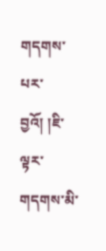གདགས་པར་བྱའོ། །ཇི་ལྟར་གདགས་མི་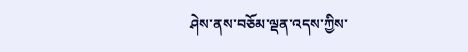ཤེས་ནས་བཅོམ་ལྡན་འདས་ཀྱིས་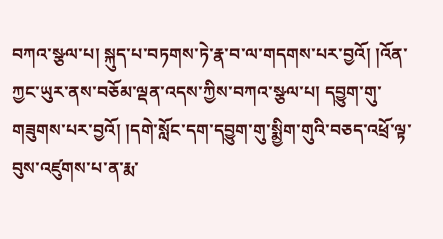བཀའ་སྩལ་པ། སྐུད་པ་བཏགས་ཏེ་རྣ་བ་ལ་གདགས་པར་བྱའོ། །འོན་ཀྱང་ཡུར་ནས་བཅོམ་ལྡན་འདས་ཀྱིས་བཀའ་སྩལ་པ། དབྱུག་གུ་གཟུགས་པར་བྱའོ། །དགེ་སློང་དག་དབྱུག་གུ་སྨྱིག་གུའི་བཅད་འཕྲོ་ལྟ་བུས་འཛུགས་པ་ན་རྨ་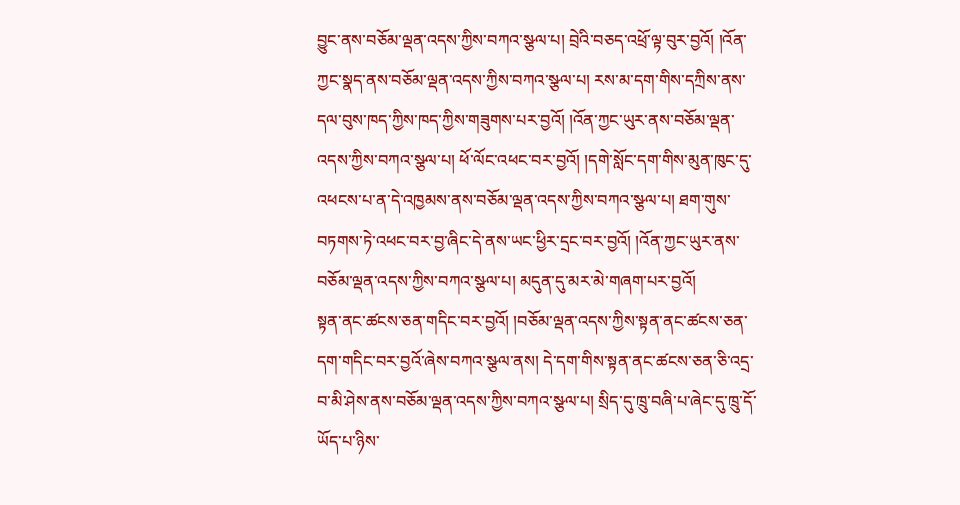བྱུང་ནས་བཅོམ་ལྡན་འདས་ཀྱིས་བཀའ་སྩལ་པ། བྲེའི་བཅད་འཕྲོ་ལྟ་བུར་བྱའོ། །འོན་ཀྱང་སྣད་ནས་བཅོམ་ལྡན་འདས་ཀྱིས་བཀའ་སྩལ་པ། རས་མ་དག་གིས་དཀྲིས་ནས་དལ་བུས་ཁད་ཀྱིས་ཁད་ཀྱིས་གཟུགས་པར་བྱའོ། །འོན་ཀྱང་ཡུར་ནས་བཅོམ་ལྡན་འདས་ཀྱིས་བཀའ་སྩལ་པ། ཕོ་ལོང་འཕང་བར་བྱའོ། །དགེ་སློང་དག་གིས་མུན་ཁུང་དུ་འཕངས་པ་ན་དེ་འཁྱམས་ནས་བཅོམ་ལྡན་འདས་ཀྱིས་བཀའ་སྩལ་པ། ཐག་གུས་བཏགས་ཏེ་འཕང་བར་བྱ་ཞིང་དེ་ནས་ཡང་ཕྱིར་དྲང་བར་བྱའོ། །འོན་ཀྱང་ཡུར་ནས་བཅོམ་ལྡན་འདས་ཀྱིས་བཀའ་སྩལ་པ། མདུན་དུ་མར་མེ་གཞག་པར་བྱའོ།
སྟན་ནང་ཚངས་ཅན་གདིང་བར་བྱའོ། །བཅོམ་ལྡན་འདས་ཀྱིས་སྟན་ནང་ཚངས་ཅན་དག་གདིང་བར་བྱའོ་ཞེས་བཀའ་སྩལ་ནས། དེ་དག་གིས་སྟན་ནང་ཚངས་ཅན་ཅི་འདྲ་བ་མི་ཤེས་ནས་བཅོམ་ལྡན་འདས་ཀྱིས་བཀའ་སྩལ་པ། སྲིད་དུ་ཁྲུ་བཞི་པ་ཞེང་དུ་ཁྲུ་དོ་ཡོད་པ་ཉིས་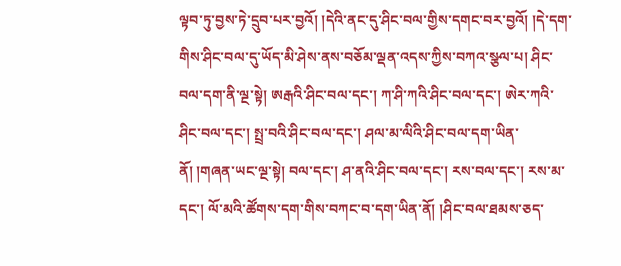ལྟབ་ཏུ་བྱས་ཏེ་དྲུབ་པར་བྱའོ། །དེའི་ནང་དུ་ཤིང་བལ་གྱིས་དགང་བར་བྱའོ། །དེ་དག་གིས་ཤིང་བལ་དུ་ཡོད་མི་ཤེས་ནས་བཅོམ་ལྡན་འདས་ཀྱིས་བཀའ་སྩལ་པ། ཤིང་བལ་དག་ནི་ལྔ་སྟེ། ཨརྒའི་ཤིང་བལ་དང་། ཀ་ཤི་ཀའི་ཤིང་བལ་དང་། ཨེར་ཀའི་ཤིང་བལ་དང་། སྤྲ་བའི་ཤིང་བལ་དང་། ཤལ་མ་ལིའི་ཤིང་བལ་དག་ཡིན་ནོ། །གཞན་ཡང་ལྔ་སྟེ། བལ་དང་། ཤ་ནའི་ཤིང་བལ་དང་། རས་བལ་དང་། རས་མ་དང་། ལོ་མའི་ཚོགས་དག་གིས་བཀང་བ་དག་ཡིན་ནོ། །ཤིང་བལ་ཐམས་ཅད་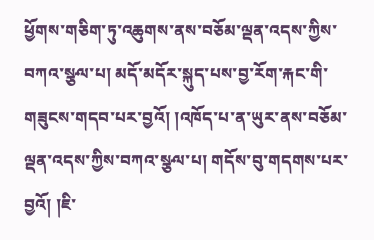ཕྱོགས་གཅིག་ཏུ་འཆུགས་ནས་བཅོམ་ལྡན་འདས་ཀྱིས་བཀའ་སྩལ་པ། མདོ་མདོར་སྐུད་པས་བྱ་རོག་རྐང་གི་གཟུངས་གདབ་པར་བྱའོ། །འཁོད་པ་ན་ཡུར་ནས་བཅོམ་ལྡན་འདས་ཀྱིས་བཀའ་སྩལ་པ། གདོས་བུ་གདགས་པར་བྱའོ། །ཇི་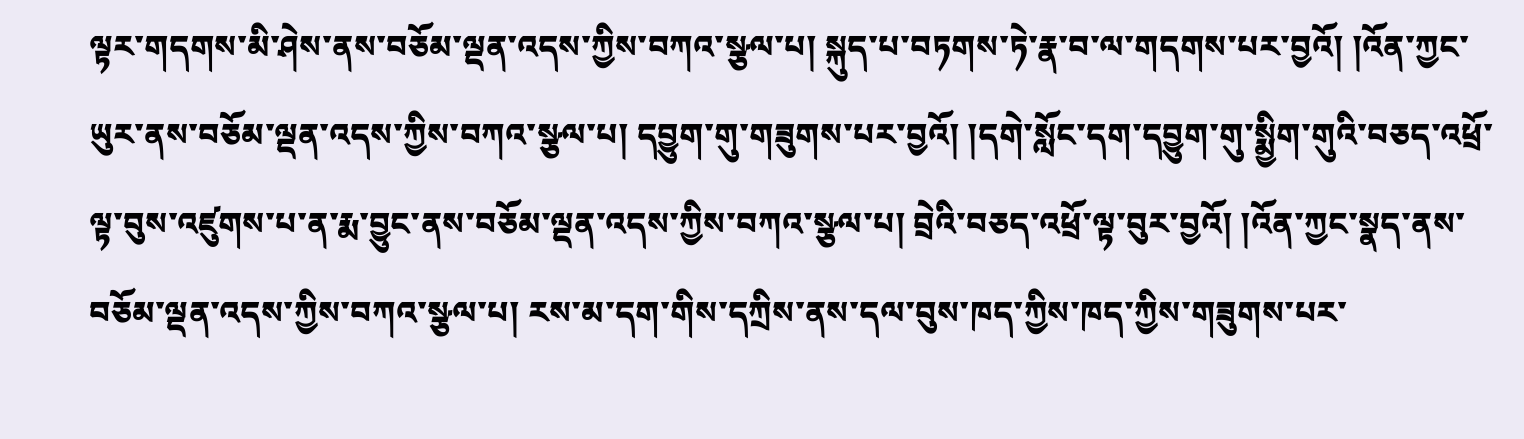ལྟར་གདགས་མི་ཤེས་ནས་བཅོམ་ལྡན་འདས་ཀྱིས་བཀའ་སྩལ་པ། སྐུད་པ་བཏགས་ཏེ་རྣ་བ་ལ་གདགས་པར་བྱའོ། །འོན་ཀྱང་ཡུར་ནས་བཅོམ་ལྡན་འདས་ཀྱིས་བཀའ་སྩལ་པ། དབྱུག་གུ་གཟུགས་པར་བྱའོ། །དགེ་སློང་དག་དབྱུག་གུ་སྨྱིག་གུའི་བཅད་འཕྲོ་ལྟ་བུས་འཛུགས་པ་ན་རྨ་བྱུང་ནས་བཅོམ་ལྡན་འདས་ཀྱིས་བཀའ་སྩལ་པ། བྲེའི་བཅད་འཕྲོ་ལྟ་བུར་བྱའོ། །འོན་ཀྱང་སྣད་ནས་བཅོམ་ལྡན་འདས་ཀྱིས་བཀའ་སྩལ་པ། རས་མ་དག་གིས་དཀྲིས་ནས་དལ་བུས་ཁད་ཀྱིས་ཁད་ཀྱིས་གཟུགས་པར་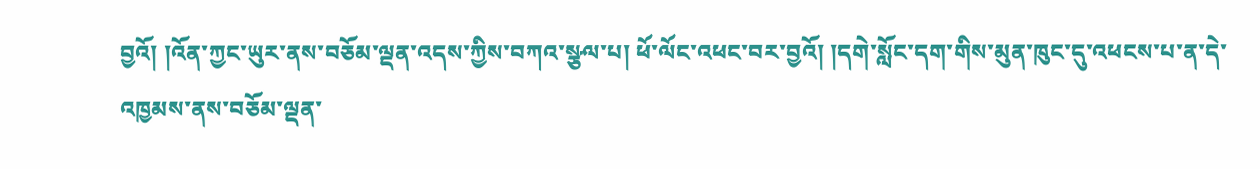བྱའོ། །འོན་ཀྱང་ཡུར་ནས་བཅོམ་ལྡན་འདས་ཀྱིས་བཀའ་སྩལ་པ། ཕོ་ལོང་འཕང་བར་བྱའོ། །དགེ་སློང་དག་གིས་མུན་ཁུང་དུ་འཕངས་པ་ན་དེ་འཁྱམས་ནས་བཅོམ་ལྡན་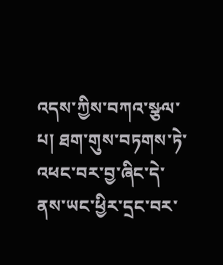འདས་ཀྱིས་བཀའ་སྩལ་པ། ཐག་གུས་བཏགས་ཏེ་འཕང་བར་བྱ་ཞིང་དེ་ནས་ཡང་ཕྱིར་དྲང་བར་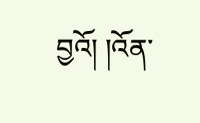བྱའོ། །འོན་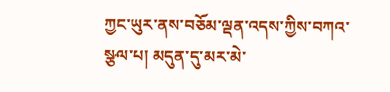ཀྱང་ཡུར་ནས་བཅོམ་ལྡན་འདས་ཀྱིས་བཀའ་སྩལ་པ། མདུན་དུ་མར་མེ་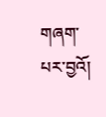གཞག་པར་བྱའོ།